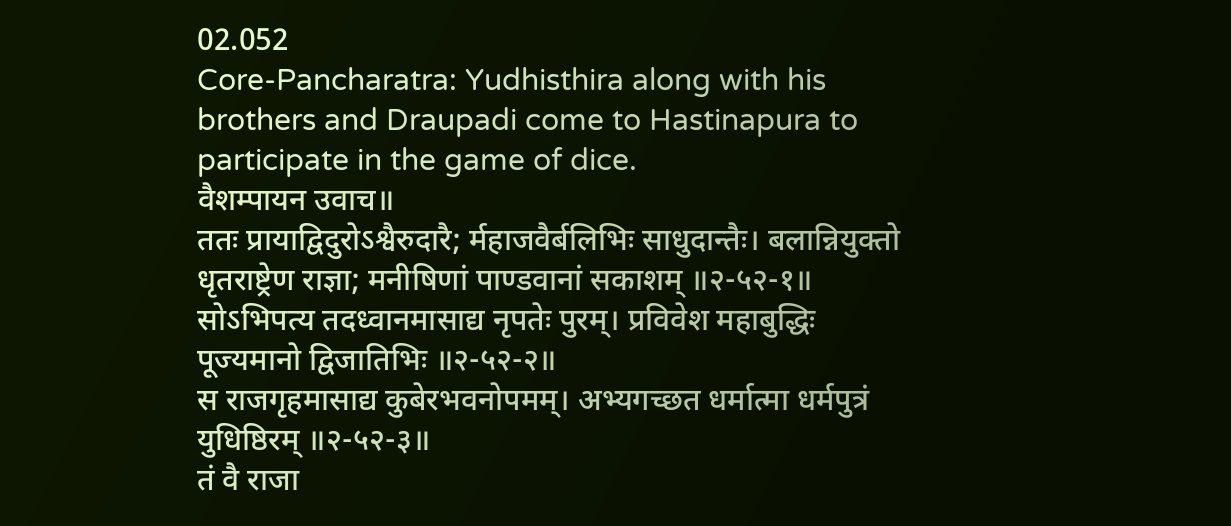02.052
Core-Pancharatra: Yudhisthira along with his brothers and Draupadi come to Hastinapura to participate in the game of dice.
वैशम्पायन उवाच॥
ततः प्रायाद्विदुरोऽश्वैरुदारै; र्महाजवैर्बलिभिः साधुदान्तैः। बलान्नियुक्तो धृतराष्ट्रेण राज्ञा; मनीषिणां पाण्डवानां सकाशम् ॥२-५२-१॥
सोऽभिपत्य तदध्वानमासाद्य नृपतेः पुरम्। प्रविवेश महाबुद्धिः पूज्यमानो द्विजातिभिः ॥२-५२-२॥
स राजगृहमासाद्य कुबेरभवनोपमम्। अभ्यगच्छत धर्मात्मा धर्मपुत्रं युधिष्ठिरम् ॥२-५२-३॥
तं वै राजा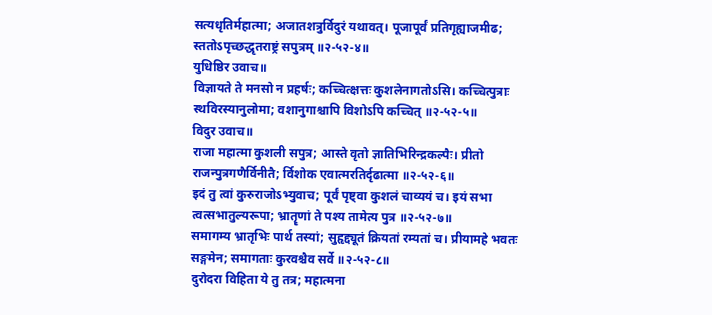सत्यधृतिर्महात्मा; अजातशत्रुर्विदुरं यथावत्। पूजापूर्वं प्रतिगृह्याजमीढ; स्ततोऽपृच्छद्धृतराष्ट्रं सपुत्रम् ॥२-५२-४॥
युधिष्ठिर उवाच॥
विज्ञायते ते मनसो न प्रहर्षः; कच्चित्क्षत्तः कुशलेनागतोऽसि। कच्चित्पुत्राः स्थविरस्यानुलोमा; वशानुगाश्चापि विशोऽपि कच्चित् ॥२-५२-५॥
विदुर उवाच॥
राजा महात्मा कुशली सपुत्र; आस्ते वृतो ज्ञातिभिरिन्द्रकल्पैः। प्रीतो राजन्पुत्रगणैर्विनीतै; र्विशोक एवात्मरतिर्दृढात्मा ॥२-५२-६॥
इदं तु त्वां कुरुराजोऽभ्युवाच; पूर्वं पृष्ट्वा कुशलं चाव्ययं च। इयं सभा त्वत्सभातुल्यरूपा; भ्रातॄणां ते पश्य तामेत्य पुत्र ॥२-५२-७॥
समागम्य भ्रातृभिः पार्थ तस्यां; सुहृद्द्यूतं क्रियतां रम्यतां च। प्रीयामहे भवतः सङ्गमेन; समागताः कुरवश्चैव सर्वे ॥२-५२-८॥
दुरोदरा विहिता ये तु तत्र; महात्मना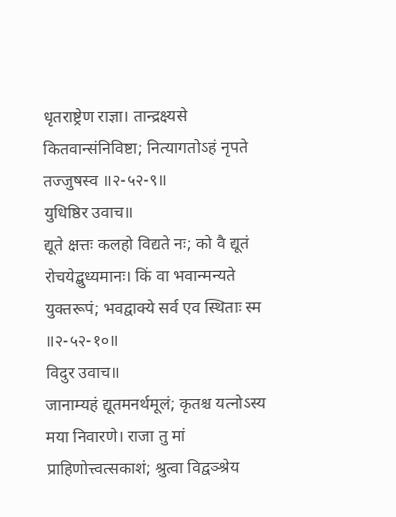धृतराष्ट्रेण राज्ञा। तान्द्रक्ष्यसे कितवान्संनिविष्टा; नित्यागतोऽहं नृपते तज्जुषस्व ॥२-५२-९॥
युधिष्ठिर उवाच॥
द्यूते क्षत्तः कलहो विद्यते नः; को वै द्यूतं रोचयेद्बुध्यमानः। किं वा भवान्मन्यते युक्तरूपं; भवद्वाक्ये सर्व एव स्थिताः स्म ॥२-५२-१०॥
विदुर उवाच॥
जानाम्यहं द्यूतमनर्थमूलं; कृतश्च यत्नोऽस्य मया निवारणे। राजा तु मां प्राहिणोत्त्वत्सकाशं; श्रुत्वा विद्वञ्श्रेय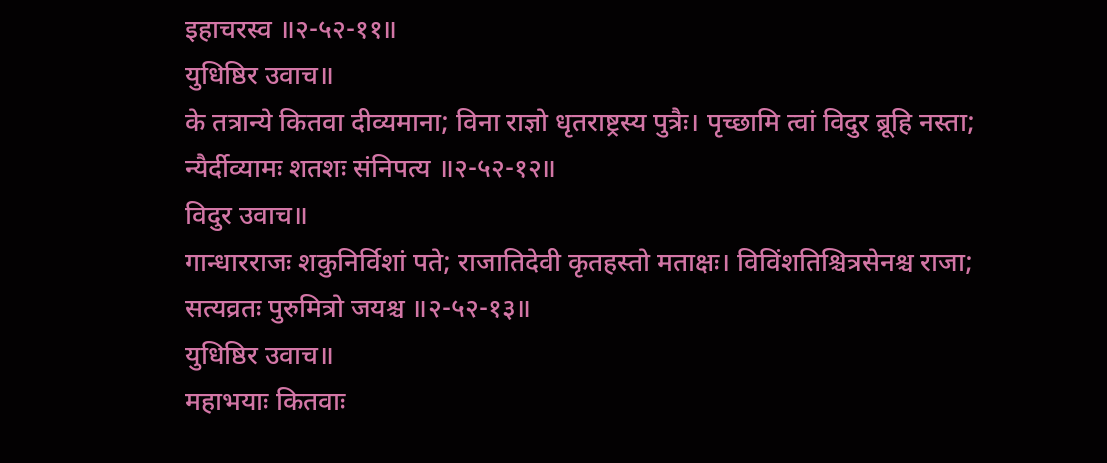इहाचरस्व ॥२-५२-११॥
युधिष्ठिर उवाच॥
के तत्रान्ये कितवा दीव्यमाना; विना राज्ञो धृतराष्ट्रस्य पुत्रैः। पृच्छामि त्वां विदुर ब्रूहि नस्ता; न्यैर्दीव्यामः शतशः संनिपत्य ॥२-५२-१२॥
विदुर उवाच॥
गान्धारराजः शकुनिर्विशां पते; राजातिदेवी कृतहस्तो मताक्षः। विविंशतिश्चित्रसेनश्च राजा; सत्यव्रतः पुरुमित्रो जयश्च ॥२-५२-१३॥
युधिष्ठिर उवाच॥
महाभयाः कितवाः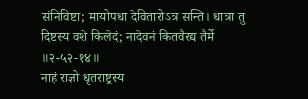संनिविष्टा; मायोपधा देवितारोऽत्र सन्ति। धात्रा तु दिष्टस्य वशे किलेदं; नादेवनं कितवैरद्य तैर्मे ॥२-५२-१४॥
नाहं राज्ञो धृतराष्ट्रस्य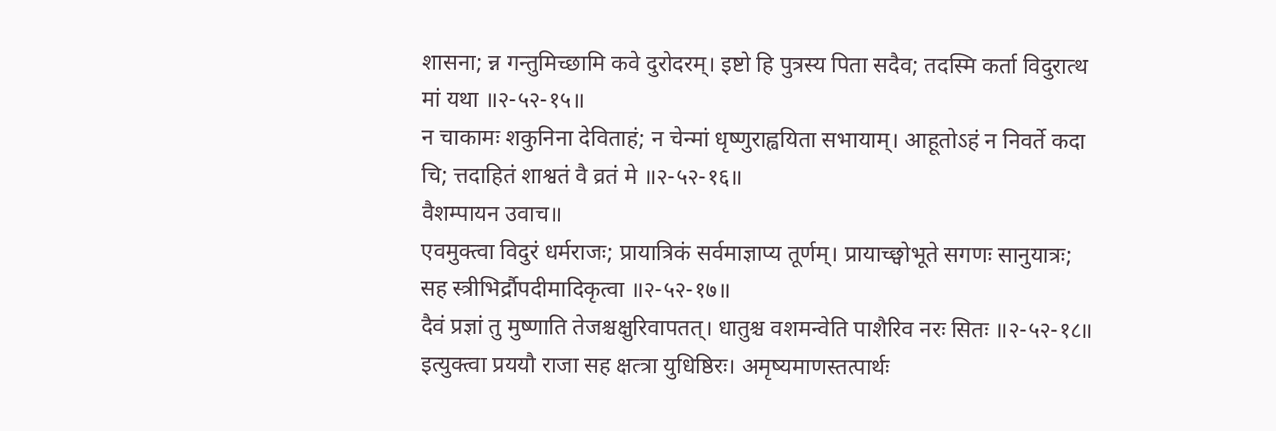शासना; न्न गन्तुमिच्छामि कवे दुरोदरम्। इष्टो हि पुत्रस्य पिता सदैव; तदस्मि कर्ता विदुरात्थ मां यथा ॥२-५२-१५॥
न चाकामः शकुनिना देविताहं; न चेन्मां धृष्णुराह्वयिता सभायाम्। आहूतोऽहं न निवर्ते कदा चि; त्तदाहितं शाश्वतं वै व्रतं मे ॥२-५२-१६॥
वैशम्पायन उवाच॥
एवमुक्त्वा विदुरं धर्मराजः; प्रायात्रिकं सर्वमाज्ञाप्य तूर्णम्। प्रायाच्छ्वोभूते सगणः सानुयात्रः; सह स्त्रीभिर्द्रौपदीमादिकृत्वा ॥२-५२-१७॥
दैवं प्रज्ञां तु मुष्णाति तेजश्चक्षुरिवापतत्। धातुश्च वशमन्वेति पाशैरिव नरः सितः ॥२-५२-१८॥
इत्युक्त्वा प्रययौ राजा सह क्षत्त्रा युधिष्ठिरः। अमृष्यमाणस्तत्पार्थः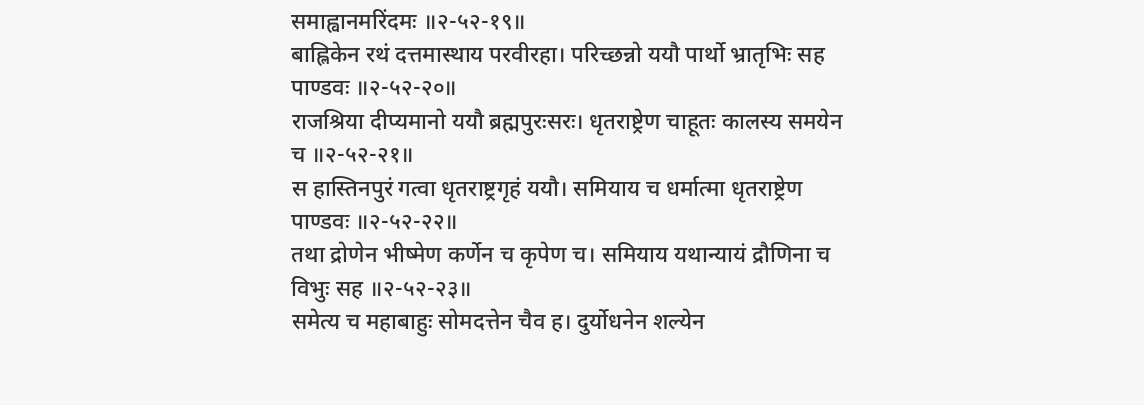समाह्वानमरिंदमः ॥२-५२-१९॥
बाह्लिकेन रथं दत्तमास्थाय परवीरहा। परिच्छन्नो ययौ पार्थो भ्रातृभिः सह पाण्डवः ॥२-५२-२०॥
राजश्रिया दीप्यमानो ययौ ब्रह्मपुरःसरः। धृतराष्ट्रेण चाहूतः कालस्य समयेन च ॥२-५२-२१॥
स हास्तिनपुरं गत्वा धृतराष्ट्रगृहं ययौ। समियाय च धर्मात्मा धृतराष्ट्रेण पाण्डवः ॥२-५२-२२॥
तथा द्रोणेन भीष्मेण कर्णेन च कृपेण च। समियाय यथान्यायं द्रौणिना च विभुः सह ॥२-५२-२३॥
समेत्य च महाबाहुः सोमदत्तेन चैव ह। दुर्योधनेन शल्येन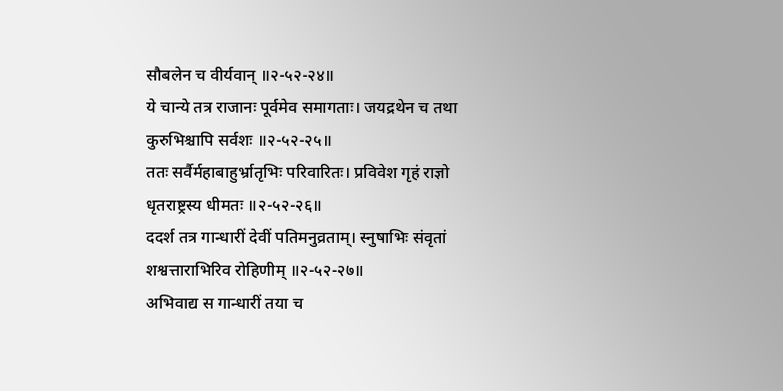सौबलेन च वीर्यवान् ॥२-५२-२४॥
ये चान्ये तत्र राजानः पूर्वमेव समागताः। जयद्रथेन च तथा कुरुभिश्चापि सर्वशः ॥२-५२-२५॥
ततः सर्वैर्महाबाहुर्भ्रातृभिः परिवारितः। प्रविवेश गृहं राज्ञो धृतराष्ट्रस्य धीमतः ॥२-५२-२६॥
ददर्श तत्र गान्धारीं देवीं पतिमनुव्रताम्। स्नुषाभिः संवृतां शश्वत्ताराभिरिव रोहिणीम् ॥२-५२-२७॥
अभिवाद्य स गान्धारीं तया च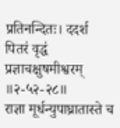प्रतिनन्दितः। ददर्श पितरं वृद्धं प्रज्ञाचक्षुषमीश्वरम् ॥२-५२-२८॥
राज्ञा मूर्धन्युपाघ्रातास्ते च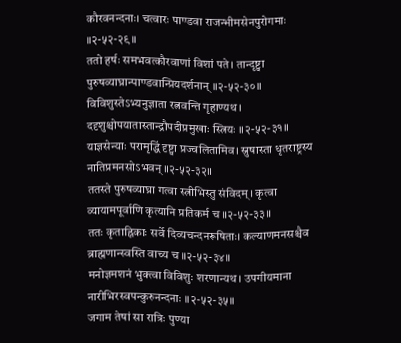कौरवनन्दनाः। चत्वारः पाण्डवा राजन्भीमसेनपुरोगमाः ॥२-५२-२९॥
ततो हर्षः समभवत्कौरवाणां विशां पते। तान्दृष्ट्वा पुरुषव्याघ्रान्पाण्डवान्प्रियदर्शनान् ॥२-५२-३०॥
विविशुस्तेऽभ्यनुज्ञाता रत्नवन्ति गृहाण्यथ। ददृशुश्चोपयातास्तान्द्रौपदीप्रमुखाः स्त्रियः ॥२-५२-३१॥
याज्ञसेन्याः परामृद्धिं दृष्ट्वा प्रज्वलितामिव। स्नुषास्ता धृतराष्ट्रस्य नातिप्रमनसोऽभवन् ॥२-५२-३२॥
ततस्ते पुरुषव्याघ्रा गत्वा स्त्रीभिस्तु संविदम्। कृत्वा व्यायामपूर्वाणि कृत्यानि प्रतिकर्म च ॥२-५२-३३॥
ततः कृताह्निकाः सर्वे दिव्यचन्दनरूषिताः। कल्याणमनसश्चैव ब्राह्मणान्स्वस्ति वाच्य च ॥२-५२-३४॥
मनोज्ञमशनं भुक्त्वा विविशुः शरणान्यथ। उपगीयमाना नारीभिरस्वपन्कुरुनन्दनाः ॥२-५२-३५॥
जगाम तेषां सा रात्रिः पुण्या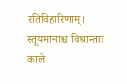रतिविहारिणाम्। स्तूयमानाश्च विश्रान्ताः काले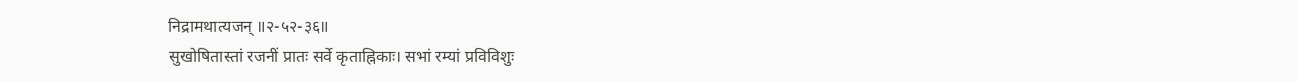निद्रामथात्यजन् ॥२-५२-३६॥
सुखोषितास्तां रजनीं प्रातः सर्वे कृताह्निकाः। सभां रम्यां प्रविविशुः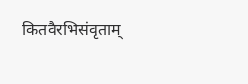कितवैरभिसंवृताम्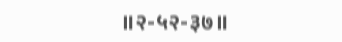॥२-५२-३७॥